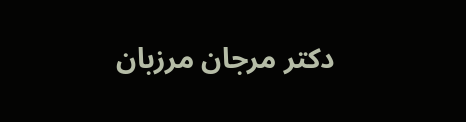دکتر مرجان مرزبان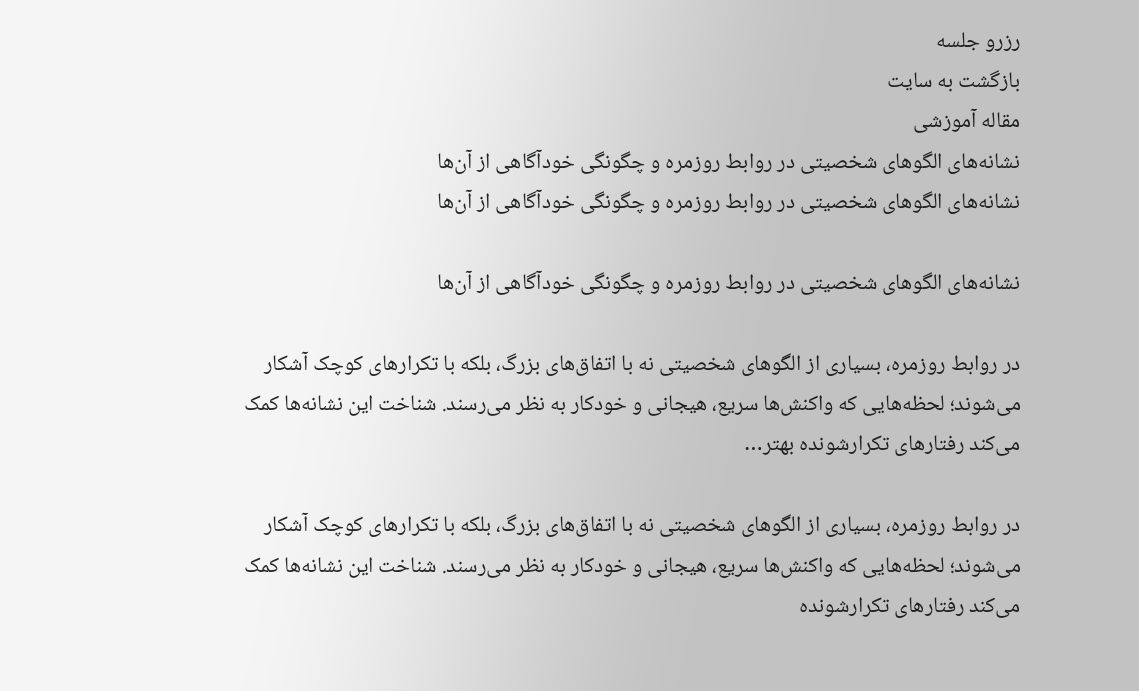رزرو جلسه
بازگشت به سایت
مقاله آموزشی
نشانه‌های الگوهای شخصیتی در روابط روزمره و چگونگی خودآگاهی از آن‌ها
نشانه‌های الگوهای شخصیتی در روابط روزمره و چگونگی خودآگاهی از آن‌ها

نشانه‌های الگوهای شخصیتی در روابط روزمره و چگونگی خودآگاهی از آن‌ها

در روابط روزمره، بسیاری از الگوهای شخصیتی نه با اتفاق‌های بزرگ، بلکه با تکرارهای کوچک آشکار می‌شوند؛ لحظه‌هایی که واکنش‌ها سریع، هیجانی و خودکار به نظر می‌رسند. شناخت این نشانه‌ها کمک می‌کند رفتارهای تکرارشونده بهتر…

در روابط روزمره، بسیاری از الگوهای شخصیتی نه با اتفاق‌های بزرگ، بلکه با تکرارهای کوچک آشکار می‌شوند؛ لحظه‌هایی که واکنش‌ها سریع، هیجانی و خودکار به نظر می‌رسند. شناخت این نشانه‌ها کمک می‌کند رفتارهای تکرارشونده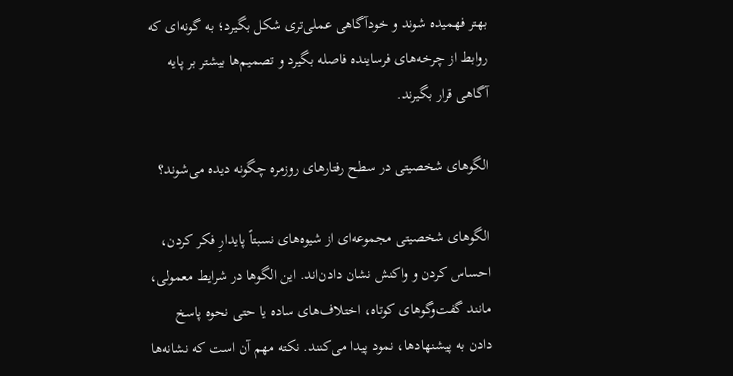بهتر فهمیده شوند و خودآگاهی عملی‌تری شکل بگیرد؛ به گونه‌ای که روابط از چرخه‌های فرساینده فاصله بگیرد و تصمیم‌ها بیشتر بر پایه آگاهی قرار بگیرند.

الگوهای شخصیتی در سطح رفتارهای روزمره چگونه دیده می‌شوند؟

الگوهای شخصیتی مجموعه‌ای از شیوه‌های نسبتاً پایدارِ فکر کردن، احساس کردن و واکنش نشان دادن‌اند. این الگوها در شرایط معمولی، مانند گفت‌وگوهای کوتاه، اختلاف‌های ساده یا حتی نحوه پاسخ دادن به پیشنهادها، نمود پیدا می‌کنند. نکته مهم آن است که نشانه‌ها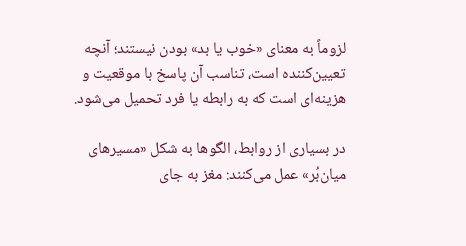لزوماً به معنای «خوب یا بد» بودن نیستند؛ آنچه تعیین‌کننده است، تناسب آن پاسخ با موقعیت و هزینه‌ای است که به رابطه یا فرد تحمیل می‌شود.

در بسیاری از روابط، الگوها به شکل «مسیرهای میان‌بُر» عمل می‌کنند: مغز به جای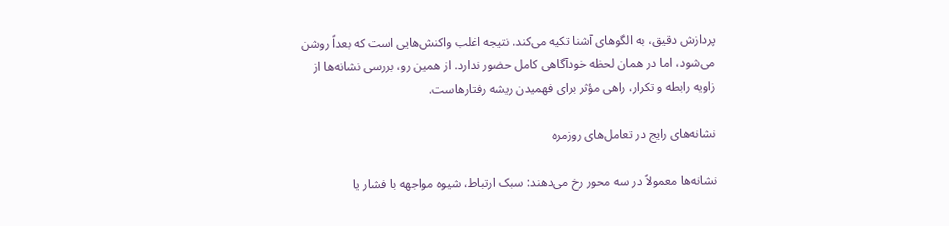پردازش دقیق، به الگوهای آشنا تکیه می‌کند. نتیجه اغلب واکنش‌هایی است که بعداً روشن می‌شود، اما در همان لحظه خودآگاهی کامل حضور ندارد. از همین رو، بررسی نشانه‌ها از زاویه رابطه و تکرار، راهی مؤثر برای فهمیدن ریشه رفتارهاست.

نشانه‌های رایج در تعامل‌های روزمره

نشانه‌ها معمولاً در سه محور رخ می‌دهند: سبک ارتباط، شیوه مواجهه با فشار یا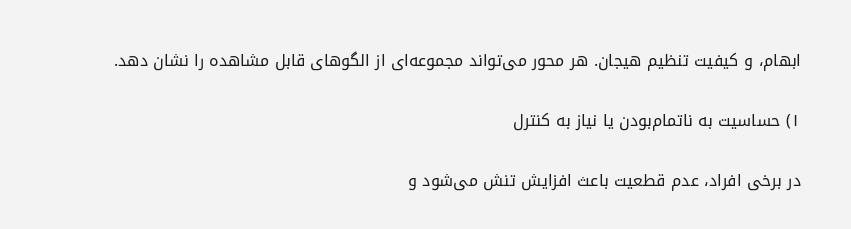ابهام، و کیفیت تنظیم هیجان. هر محور می‌تواند مجموعه‌ای از الگوهای قابل مشاهده را نشان دهد.

۱) حساسیت به ناتمام‌بودن یا نیاز به کنترل

در برخی افراد، عدم قطعیت باعث افزایش تنش می‌شود و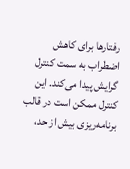رفتارها برای کاهش اضطراب به سمت کنترل گرایش پیدا می‌کند. این کنترل ممکن است در قالب برنامه‌ریزی بیش از حد،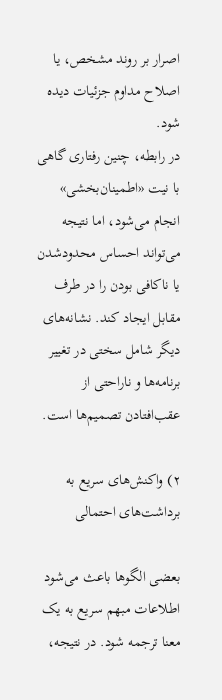اصرار بر روند مشخص، یا اصلاح مداوم جزئیات دیده شود.
در رابطه، چنین رفتاری گاهی با نیت «اطمینان‌بخشی» انجام می‌شود، اما نتیجه می‌تواند احساس محدودشدن یا ناکافی بودن را در طرف مقابل ایجاد کند. نشانه‌های دیگر شامل سختی در تغییر برنامه‌ها و ناراحتی از عقب‌افتادن تصمیم‌ها است.

۲) واکنش‌های سریع به برداشت‌های احتمالی

بعضی الگوها باعث می‌شود اطلاعات مبهم سریع به یک معنا ترجمه شود. در نتیجه،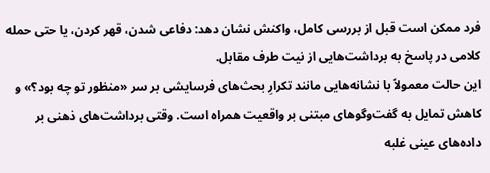فرد ممکن است قبل از بررسی کامل، واکنش نشان دهد: دفاعی شدن، قهر کردن، یا حتی حمله کلامی در پاسخ به برداشت‌هایی از نیت طرف مقابل.
این حالت معمولاً با نشانه‌هایی مانند تکرارِ بحث‌های فرسایشی بر سر «منظور تو چه بود؟» و کاهش تمایل به گفت‌وگوهای مبتنی بر واقعیت همراه است. وقتی برداشت‌های ذهنی بر داده‌های عینی غلبه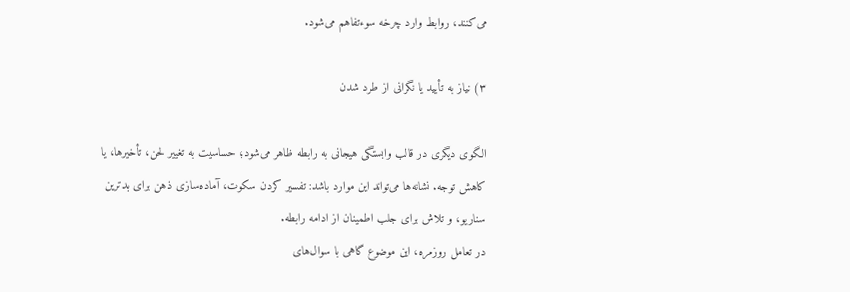می‌کنند، روابط وارد چرخه سوءتفاهم می‌شود.

۳) نیاز به تأیید یا نگرانی از طرد شدن

الگوی دیگری در قالب وابستگی هیجانی به رابطه ظاهر می‌شود؛ حساسیت به تغییر لحن، تأخیرها، یا کاهش توجه. نشانه‌ها می‌تواند این موارد باشد: تفسیر کردن سکوت، آماده‌سازی ذهن برای بدترین سناریو، و تلاش برای جلب اطمینان از ادامه رابطه.
در تعامل روزمره، این موضوع گاهی با سوال‌های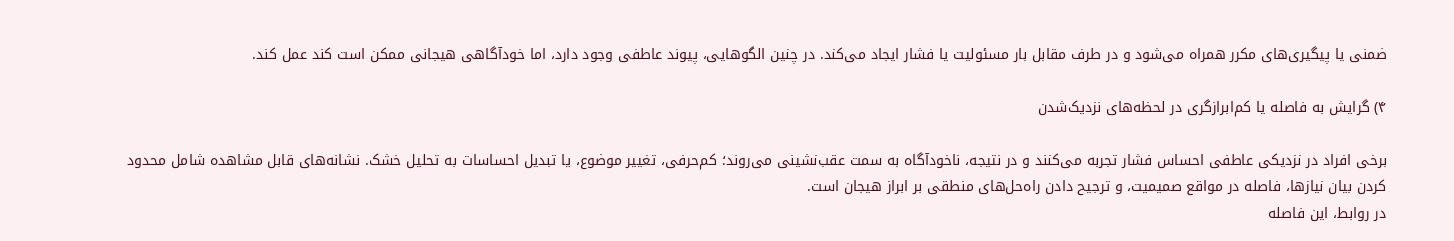ضمنی یا پیگیری‌های مکرر همراه می‌شود و در طرف مقابل بار مسئولیت یا فشار ایجاد می‌کند. در چنین الگوهایی، پیوند عاطفی وجود دارد، اما خودآگاهی هیجانی ممکن است کند عمل کند.

۴) گرایش به فاصله یا کم‌ابرازگری در لحظه‌های نزدیک‌شدن

برخی افراد در نزدیکی عاطفی احساس فشار تجربه می‌کنند و در نتیجه، ناخودآگاه به سمت عقب‌نشینی می‌روند؛ کم‌حرفی، تغییر موضوع، یا تبدیل احساسات به تحلیل خشک. نشانه‌های قابل مشاهده شامل محدود کردن بیان نیازها، فاصله در مواقع صمیمیت، و ترجیح دادن راه‌حل‌های منطقی بر ابراز هیجان است.
در روابط، این فاصله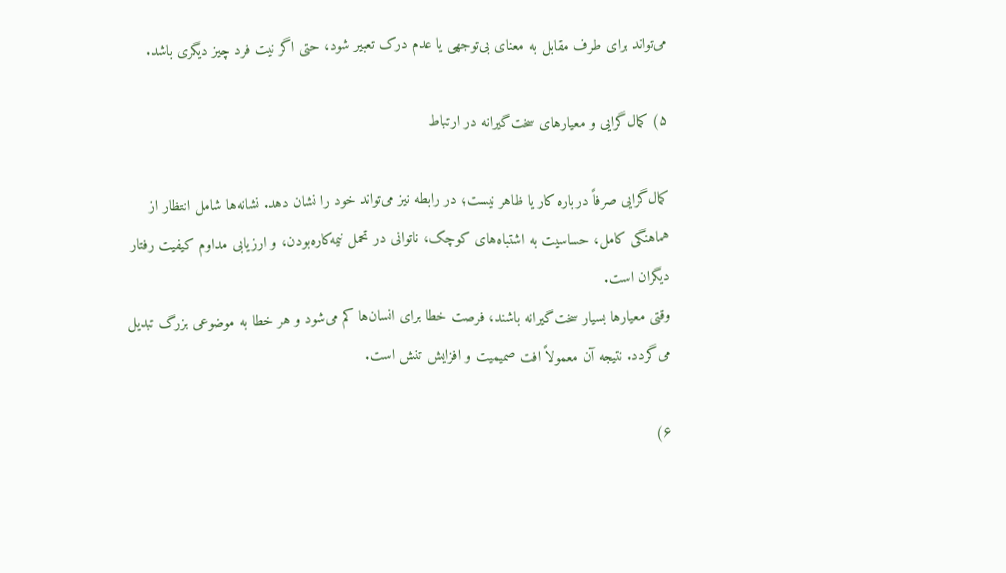می‌تواند برای طرف مقابل به معنای بی‌توجهی یا عدم درک تعبیر شود، حتی اگر نیت فرد چیز دیگری باشد.

۵) کمال‌گرایی و معیارهای سخت‌گیرانه در ارتباط

کمال‌گرایی صرفاً درباره کار یا ظاهر نیست؛ در رابطه نیز می‌تواند خود را نشان دهد. نشانه‌ها شامل انتظار از هماهنگی کامل، حساسیت به اشتباه‌های کوچک، ناتوانی در تحمل نیمه‌کاره‌بودن، و ارزیابی مداوم کیفیت رفتار دیگران است.
وقتی معیارها بسیار سخت‌گیرانه باشند، فرصت خطا برای انسان‌ها کم می‌شود و هر خطا به موضوعی بزرگ تبدیل می‌گردد. نتیجه آن معمولاً افت صمیمیت و افزایش تنش است.

۶)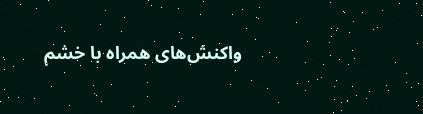واکنش‌های همراه با خشم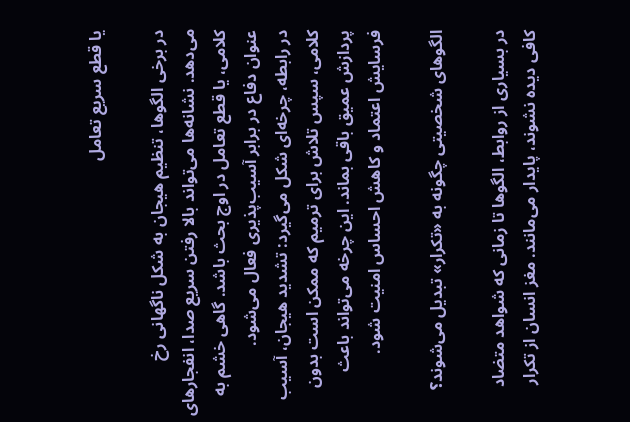یا قطع سریع تعامل

در برخی الگوها، تنظیم هیجان به شکل ناگهانی رخ می‌دهد. نشانه‌ها می‌تواند بالا رفتن سریع صدا، انفجارهای کلامی، یا قطع تعامل در اوج بحث باشد. گاهی خشم به عنوان دفاع در برابر آسیب‌پذیری فعال می‌شود.
در رابطه، چرخه‌ای شکل می‌گیرد: تشدید هیجان، آسیب کلامی، سپس تلاش برای ترمیم که ممکن است بدون پردازش عمیق باقی بماند. این چرخه می‌تواند باعث فرسایش اعتماد و کاهش احساس امنیت شود.

الگوهای شخصیتی چگونه به «تکرار» تبدیل می‌شوند؟

در بسیاری از روابط، الگوها تا زمانی که شواهد متضاد کافی دیده نشوند، پایدار می‌مانند. مغز انسان از تکرار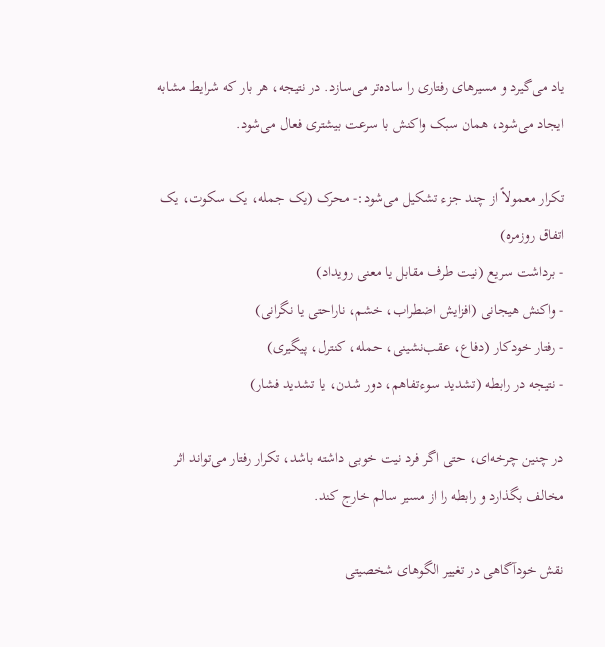یاد می‌گیرد و مسیرهای رفتاری را ساده‌تر می‌سازد. در نتیجه، هر بار که شرایط مشابه ایجاد می‌شود، همان سبک واکنش با سرعت بیشتری فعال می‌شود.

تکرار معمولاً از چند جزء تشکیل می‌شود:- محرک (یک جمله، یک سکوت، یک اتفاق روزمره)
- برداشت سریع (نیت طرف مقابل یا معنی رویداد)
- واکنش هیجانی (افزایش اضطراب، خشم، ناراحتی یا نگرانی)
- رفتار خودکار (دفاع، عقب‌نشینی، حمله، کنترل، پیگیری)
- نتیجه در رابطه (تشدید سوءتفاهم، دور شدن، یا تشدید فشار)

در چنین چرخه‌ای، حتی اگر فرد نیت خوبی داشته باشد، تکرار رفتار می‌تواند اثر مخالف بگذارد و رابطه را از مسیر سالم خارج کند.

نقش خودآگاهی در تغییر الگوهای شخصیتی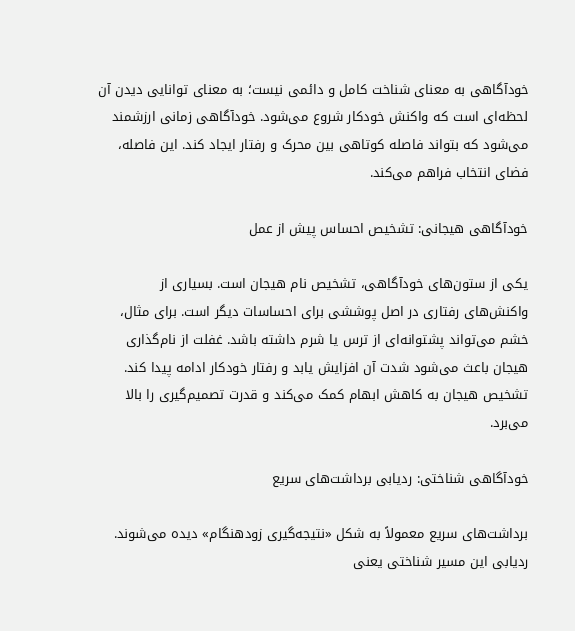خودآگاهی به معنای شناخت کامل و دائمی نیست؛ به معنای توانایی دیدن آن لحظه‌ای است که واکنش خودکار شروع می‌شود. خودآگاهی زمانی ارزشمند می‌شود که بتواند فاصله کوتاهی بین محرک و رفتار ایجاد کند. این فاصله، فضای انتخاب فراهم می‌کند.

خودآگاهی هیجانی: تشخیص احساس پیش از عمل

یکی از ستون‌های خودآگاهی، تشخیص نام هیجان است. بسیاری از واکنش‌های رفتاری در اصل پوششی برای احساسات دیگر است. برای مثال، خشم می‌تواند پشتوانه‌ای از ترس یا شرم داشته باشد. غفلت از نام‌گذاری هیجان باعث می‌شود شدت آن افزایش یابد و رفتار خودکار ادامه پیدا کند.
تشخیص هیجان به کاهش ابهام کمک می‌کند و قدرت تصمیم‌گیری را بالا می‌برد.

خودآگاهی شناختی: ردیابی برداشت‌های سریع

برداشت‌های سریع معمولاً به شکل «نتیجه‌گیری زودهنگام» دیده می‌شوند. ردیابی این مسیر شناختی یعنی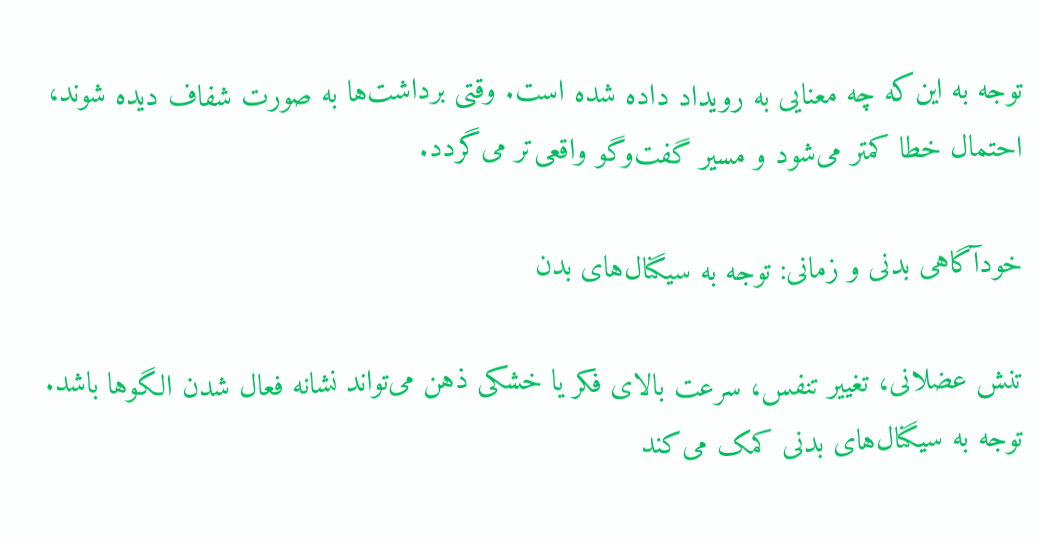توجه به این‌که چه معنایی به رویداد داده شده است. وقتی برداشت‌ها به صورت شفاف دیده شوند، احتمال خطا کمتر می‌شود و مسیر گفت‌وگو واقعی‌تر می‌گردد.

خودآگاهی بدنی و زمانی: توجه به سیگنال‌های بدن

تنش عضلانی، تغییر تنفس، سرعت بالای فکر یا خشکی ذهن می‌تواند نشانه فعال شدن الگوها باشد. توجه به سیگنال‌های بدنی کمک می‌کند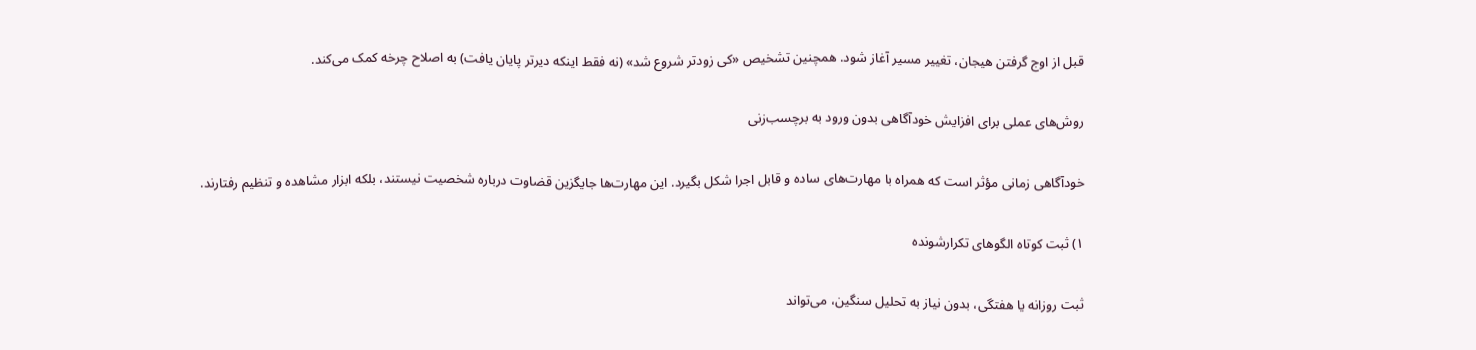قبل از اوج گرفتن هیجان، تغییر مسیر آغاز شود. همچنین تشخیص «کی زودتر شروع شد» (نه فقط اینکه دیرتر پایان یافت) به اصلاح چرخه کمک می‌کند.

روش‌های عملی برای افزایش خودآگاهی بدون ورود به برچسب‌زنی

خودآگاهی زمانی مؤثر است که همراه با مهارت‌های ساده و قابل اجرا شکل بگیرد. این مهارت‌ها جایگزین قضاوت درباره شخصیت نیستند، بلکه ابزار مشاهده و تنظیم رفتارند.

۱) ثبت کوتاه الگوهای تکرارشونده

ثبت روزانه یا هفتگی، بدون نیاز به تحلیل سنگین، می‌تواند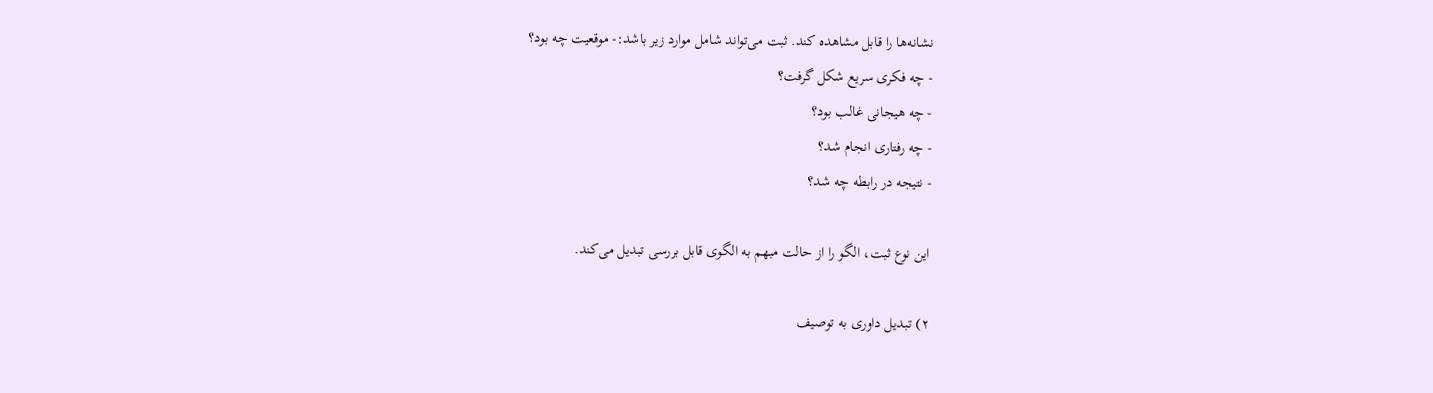نشانه‌ها را قابل مشاهده کند. ثبت می‌تواند شامل موارد زیر باشد:- موقعیت چه بود؟
- چه فکری سریع شکل گرفت؟
- چه هیجانی غالب بود؟
- چه رفتاری انجام شد؟
- نتیجه در رابطه چه شد؟

این نوع ثبت، الگو را از حالت مبهم به الگوی قابل بررسی تبدیل می‌کند.

۲) تبدیل داوری به توصیف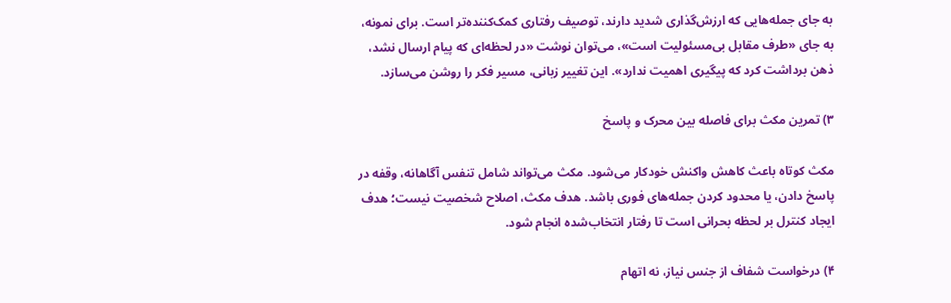به جای جمله‌هایی که ارزش‌گذاری شدید دارند، توصیف رفتاری کمک‌کننده‌تر است. برای نمونه، به جای «طرف مقابل بی‌مسئولیت است»، می‌توان نوشت «در لحظه‌ای که پیام ارسال نشد، ذهن برداشت کرد که پیگیری اهمیت ندارد». این تغییر زبانی، مسیر فکر را روشن می‌سازد.

۳) تمرین مکث برای فاصله بین محرک و پاسخ

مکث کوتاه باعث کاهش واکنش خودکار می‌شود. مکث می‌تواند شامل تنفس آگاهانه، وقفه در پاسخ دادن، یا محدود کردن جمله‌های فوری باشد. هدف مکث، اصلاح شخصیت نیست؛ هدف ایجاد کنترل بر لحظه بحرانی است تا رفتار انتخاب‌شده انجام شود.

۴) درخواست شفاف از جنس نیاز، نه اتهام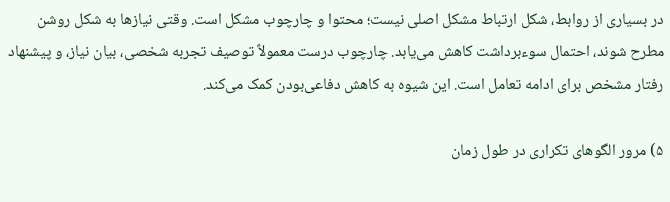در بسیاری از روابط، شکل ارتباط مشکل اصلی نیست؛ محتوا و چارچوب مشکل است. وقتی نیازها به شکل روشن مطرح شوند، احتمال سوءبرداشت کاهش می‌یابد. چارچوب درست معمولاً توصیف تجربه شخصی، بیان نیاز، و پیشنهاد رفتار مشخص برای ادامه تعامل است. این شیوه به کاهش دفاعی‌بودن کمک می‌کند.

۵) مرور الگوهای تکراری در طول زمان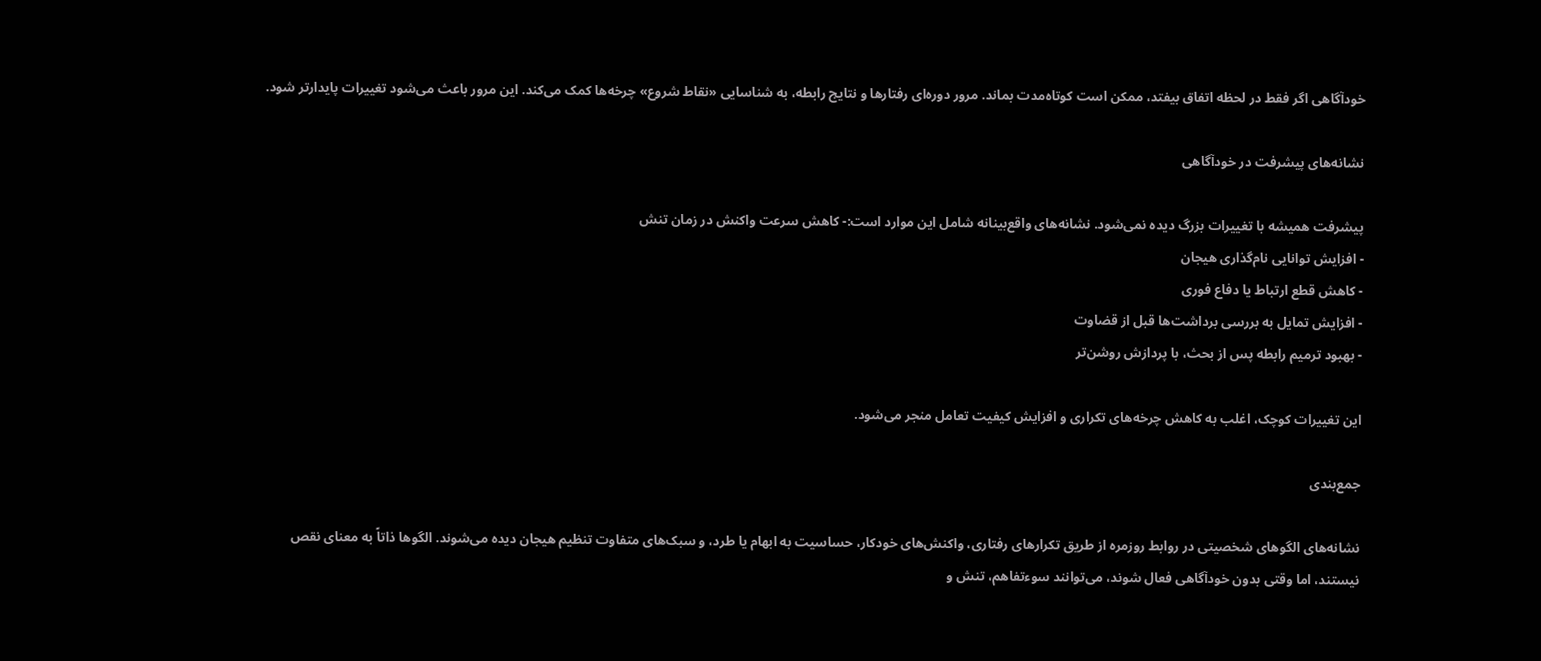خودآگاهی اگر فقط در لحظه اتفاق بیفتد، ممکن است کوتاه‌مدت بماند. مرور دوره‌ای رفتارها و نتایج رابطه، به شناسایی «نقاط شروع» چرخه‌ها کمک می‌کند. این مرور باعث می‌شود تغییرات پایدارتر شود.

نشانه‌های پیشرفت در خودآگاهی

پیشرفت همیشه با تغییرات بزرگ دیده نمی‌شود. نشانه‌های واقع‌بینانه شامل این موارد است:- کاهش سرعت واکنش در زمان تنش
- افزایش توانایی نام‌گذاری هیجان
- کاهش قطع ارتباط یا دفاع فوری
- افزایش تمایل به بررسی برداشت‌ها قبل از قضاوت
- بهبود ترمیم رابطه پس از بحث، با پردازش روشن‌تر

این تغییرات کوچک، اغلب به کاهش چرخه‌های تکراری و افزایش کیفیت تعامل منجر می‌شود.

جمع‌بندی

نشانه‌های الگوهای شخصیتی در روابط روزمره از طریق تکرارهای رفتاری، واکنش‌های خودکار، حساسیت به ابهام یا طرد، و سبک‌های متفاوت تنظیم هیجان دیده می‌شوند. الگوها ذاتاً به معنای نقص نیستند، اما وقتی بدون خودآگاهی فعال شوند، می‌توانند سوءتفاهم، تنش و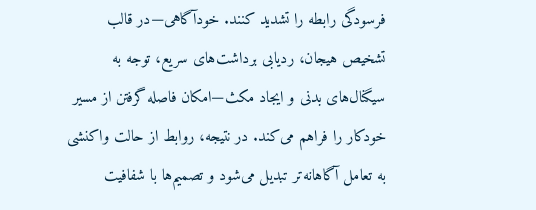فرسودگی رابطه را تشدید کنند. خودآگاهی—در قالب تشخیص هیجان، ردیابی برداشت‌های سریع، توجه به سیگنال‌های بدنی و ایجاد مکث—امکان فاصله گرفتن از مسیر خودکار را فراهم می‌کند. در نتیجه، روابط از حالت واکنشی به تعامل آگاهانه‌تر تبدیل می‌شود و تصمیم‌ها با شفافیت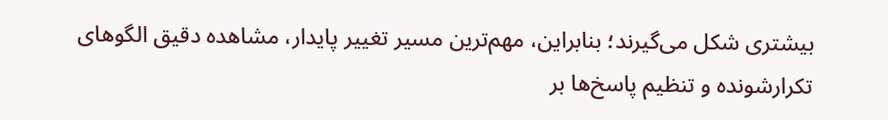بیشتری شکل می‌گیرند؛ بنابراین، مهم‌ترین مسیر تغییر پایدار، مشاهده دقیق الگوهای تکرارشونده و تنظیم پاسخ‌ها بر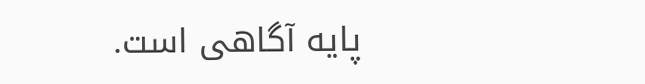پایه آگاهی است.